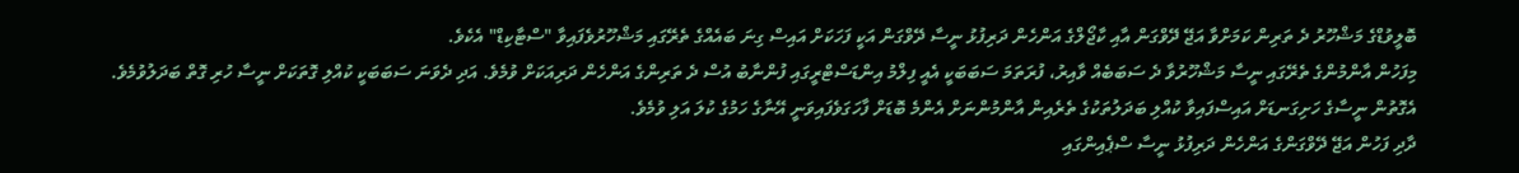ބޮލީވުޑްގެ މަޝްހޫރު ދެ ތަރިން ކަމަށްވާ އަޖޭ ދޭވްގަން އާއި ކާޖޯލްގެ އަންހެން ދަރިފުޅު ނީސާ ދޭވްގަން އަކީ ފަހަކަށް އައިސް ގިނަ ބައެއްގެ ތެރޭގައި މަޝްހޫރުވެފައިވާ "ސްޓާކިޑް" އެކެވެ.
މިފަހުން އާންމުންގެ ތެރޭގައި ނީސާ މަޝްހޫރުވާ ދެ ސަބަބެއް ވާއިރު، ފުރަތަމަ ސަބަބަކީ އެއީ ފިލްމު އިންޑަސްޓްރީގައި ފުންނާބު އުސް ދެ ތަރިންގެ އަންހެން ދަރިއަކަށް ވުމެވެ. އަދި ދެވަނަ ސަބަބަކީ ކުއްލި ގޮތަކަށް ނީސާ ހުރި ގޮތް ބަދަލުވުމެވެ.
އެގޮތުން ނީސާގެ ހަށިގަނޑަށް އައިސްފައިވާ ކުއްލި ބަދަލުތަކުގެ ތެރެއިން އާންމުންނަށް އެންމެ ބޮޑަށް ފާހަގަވެފައިވަނީ އޭނާގެ ހަމުގެ ކުލަ އަލި ވުމެވެ.
ދާދި ފަހުން އަޖޭ ދޭވްގަންގެ އަންހެން ދަރިފުޅު ނީސާ ސްޕެއިންގައި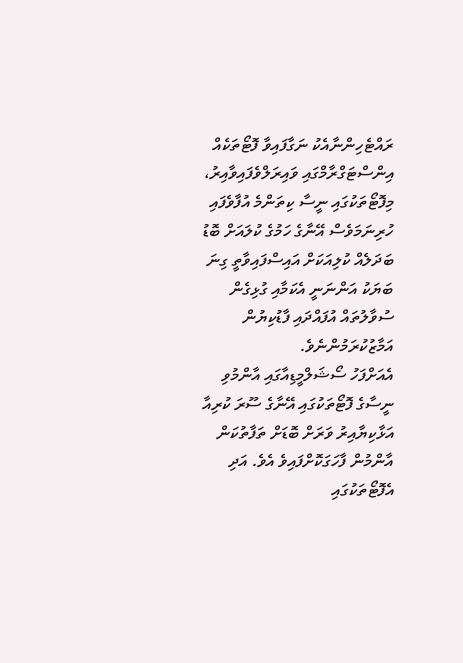ރައްޓެހިންނާއެކު ނަގާފައިވާ ފޮޓޯތަކެއް އިންސްޓަގްރާމްގައި ވައިރަލްވެފައިވާއިރު، މިފޮޓޯތަކުގައި ނީސާ ކިތަންމެ އުފާވެފައި ހުރިނަމަވެސް އޭނާގެ ހަމުގެ ކުލައަށް ބޮޑު ބަދަލެއް ކުލިއަކަށް އައިސްފައިވާތީ ގިނަ ބަޔަކު އަންނަނީ އެކަމާއި ގުޅިގެން ސުވާލުތައް އުފައްދައި ފާޑުކިޔުން އަމާޒުކުރަމުންނެވެ.
އެއަށްފަހު ސޯޝަލްމީޑިއާގައި އާންމުވި ނީސާގެ ފޮޓޯތަކުގައި އޭނާގެ ސޫރަ ކުރިއާ އަޅާކިޔާއިރު ވަރަށް ބޮޑަށް ތަފާތުކަން އާންމުން ފާހަގަކޮށްފައިވެ އެވެ. އަދި އެފޮޓޯތަކުގައި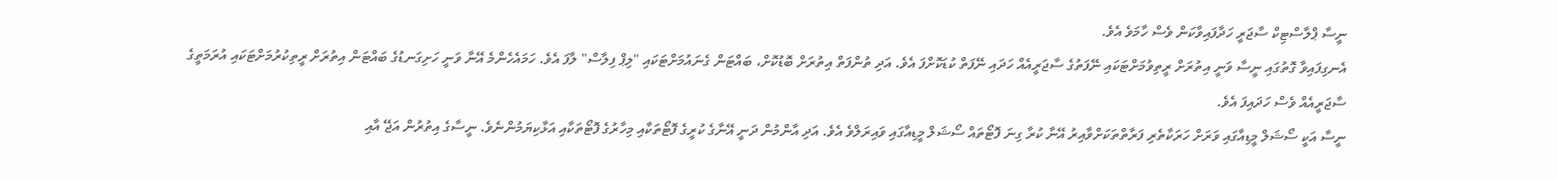ނީސާ ޕްލާސްޓިކް ސާޖަރީ ހަދާފައިވާކަން ވެސް ހާމަވެ އެވެ.
އެނގިފައިވާ ގޮތުގައި ނީސާ ވަނީ އިތުރަށް ރީތިވުމަށްޓަކައި ނޭފަތުގެ ސާޖަރީއެއް ހަދައި ނޭފަތް ކުޑަކޮށްފަ އެވެ. އަދި ތުންފަތް އިތުރަށް ބޮޑުކޮށް، ބައްޓަން ގެނައުމަށްޓަކައި "ލިޕް ފިލާސް" ލާފަ އެވެ. ހަމައެހެންމެ އޭނާ ވަނީ ހަށިގަނޑުގެ ބައްޓަން އިތުރަށް ރީތިކުރުމަށްޓަކައި އުރަމަތީގެ ސާޖަރީއެއް ވެސް ހަދައިފަ އެވެ.
ނީސާ އަކީ ސޯޝަލް މީޑިއާގައި ވަރަށް ހަރަކާތެރި ފަރާތްތަކަށްވާއިރު އޭނާ ކުރާ ގިނަ ފޮޓޯތައް ސޯޝަލް މީޑިއާގައި ވައިރަލްވެ އެވެ. އަދި އާންމުން ދަނީ އޭނާގެ ކުރީގެ ފޮޓޯތަކާއި މިހާރުގެ ފޮޓޯތަކާއި އަޅާކިޔަމުންނެވެ. ނީސާގެ އިތުރުން އަޖޭ އާއި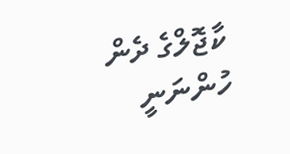ކާޖޮލްގެ ދެން ހުންނަނީ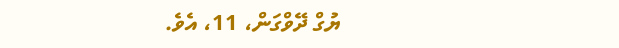ޔުގް ދޭވްގަން، 11، އެވެ.